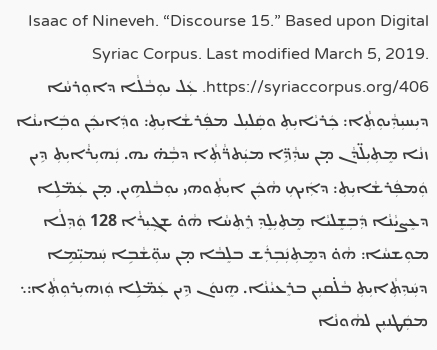Isaac of Nineveh. “Discourse 15.” Based upon Digital Syriac Corpus. Last modified March 5, 2019. https://syriaccorpus.org/406. ܥܲܠ ܝܘܼܒܵܠܵܐ ܕܐܘܼܪܚܵܐ ܕܝܼܚܝܼܕܼܵܝܘܼܬܼܵܐ: ܟܲܪܝܵܐܝܼܬܼ ܘܩܲܠܝܼܠ ܡܦܲܪܫܵܐܝܼܬܼ: ܘܕܲܐܝܟܲܢ ܘܒܲܐܝܢܵܐ ܙܢܵܐ ܡܸܬܼܝܼܠ̈ܕܵܢ ܡ̣ܢ ܚܕܼܵܕܹ̈ܐ ܡܝܲܬܪ̈ܵܬܼܵܐ ܕܒܼܵܗ̇ ܝܗ. ܢܲܗܝܼܪܵܐܝܼܬܼ ܕܹܝܢ ܘܲܡܦܲܪܫܵܐܝܼܬܼ: ܕܐܲܝܟܼ ܗܵܟܲܢ ܐܝܼܬܼܵܘܗܝ ܝܘܼܒܵܠܗܹܝܢ. ܡ̣ܢ ܥܲܡ̈ܠܹܐ ܕܥܸܨܝܵܢܵܐ ܕܲܒܼܫܸܠܝܵܐ ܡܸܬܼܝܼܠܸܕܼ ܪܸܬܼܚܵܐ ܗܵܘ̇ ܫܓܼܝܼܪܵܐ 128 ܘܲܕܼܠܵܐ ܡܘܼܫܚܵܐ: ܗܵܘ̇ ܕܡܸܬܼܢܲܒܼܪܲܫ ܒܠܸܒܵܐ ܡ̣ܢ ܚܘܼ̈ܫܵܒܹܐ ܚܲܡܝܼ̈ܡܹܐ ܕܚܲܕܼܬܼܵܐܝܼܬܼ ܒܵܠ̇ܩܝܼܢ ܒܪܸܥܝܵܢܵܐ. ܗܸܢܘܿܢ ܕܹܝܢ ܥܲܡ̈ܠܹܐ ܘܲܙܗܝܼܪܘܼܬܼܵܐ:܆ ܡܩܲܛܢܝܼܢ ܠܗܵܘܢܵܐ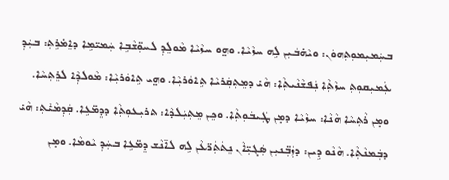ܒܚܲܡܝܼܡܘܼܬܼܗܘܿܢ: ܘܝܵܗ̇ܒܿܝܼܢ ܠܹܗ ܚܙܵܝܵܐ. ܘܗ̤ܘ ܚܙܵܝܵܐ ܡܵܘܠܸܕܼ ܠܚܘܼ̈ܫܵܒܹܐ ܚܲܡܝ̈ܡܹܐ ܕܐܸܡ̇ܪܹܬܼ: ܒܝܲܕܼ ܥܲܡܝܼܩܘܼܬܼ ܚܙܵܬܼܵܐ ܢܲܦܫܵܢܵܝܬܼܵܐ: ܗܵܝ̇ ܕܡܸܬܼܩܲܪܝܵܐ ܬܹܐܘܿܪܝܼܵܐ. ܘܗ̤ܝ ܬܹܐܘܿܪܝܼܵܐ: ܡܵܘܠܕܼܵܐ ܠܪܸܬܼܚܵܐ. ܘܡ̣ܢ ܪܵܬܼܚܵܐ ܗܵܢܵܐ: ܚܙܵܝܵܐ ܕܡ̣ܢ ܛܲܝܒܿܘܼܬܼܵܐ. ܘܟܸܢ ܡܸܬܼܝܲܠܕܵܐ: ܬܪܝܼܥܘܼܬܼܵܐ ܕܕܸܡ̈ܥܹܐ. ܩܲܕܼܡܵܝܑܬܼ: ܗܵܝ̇ ܕܒܲܡܢܵܬܼܵܐ. ܗܵܢܵܘ ܕܹܝܢ: ܕܙܲܒܼ̈ܢܝܼܢ ܤܲܓܝܼ̈ܐܵܢ ܢܸܬܿܬܲܪ̈ܥܵܢ ܠܹܗ ܠܐ̄ܢܵܫ ܕܸܡ̈ܥܹܐ ܒܚܲܕܼ ܝܵܘܡܵܐ. ܘܡ̣ܢ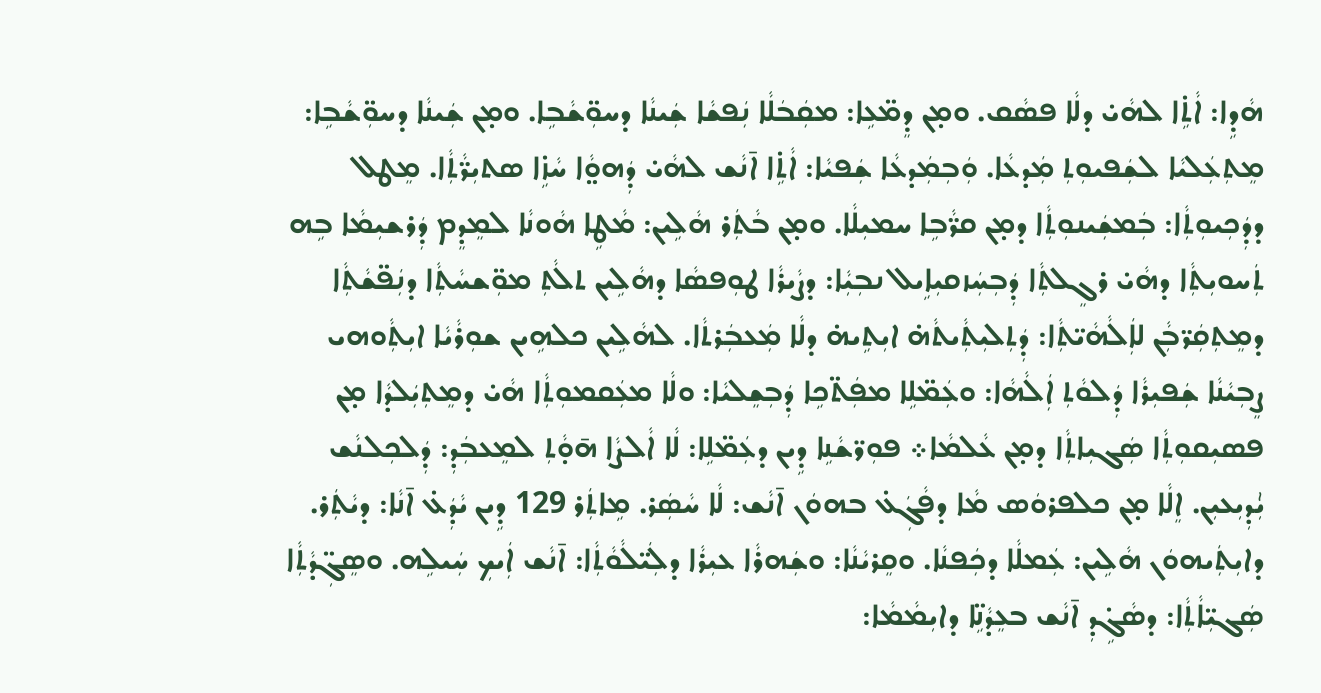ܗܵܕܹܐ: ܐܵܬܹ̇ܐ ܠܗܵܝ̇ ܕܠܵܐ ܦܤܵܩ. ܘܡ̣ܢ ܕܸܡ̈ܥܹܐ: ܡܩܲܒܿܠܵܐ ܢܲܦܫܵܐ ܫܲܝܢܵܐ ܕܚܘܼ̈ܫܵܒܹܐ. ܘܡ̣ܢ ܫܲܝܢܵܐ ܕܚܘܼ̈ܫܵܒܹܐ: ܡܸܬܼܥܲܠܝܵܐ ܠܫܲܦܝܘܼܬܼ ܡܲܕܥܵܐ. ܘܲܒܼܡܲܕܥܵܐ ܫܲܦܝܵܐ: ܐܵܬܹ̇ܐ ܐ̄ܢܵܫ ܠܗܵܝ̇ ܕܲܗܘ̤ܵܐ ܚܵܙܹ̇ܐ ܤܬܝܼܪ̈ܵܬܼܵܐ. ܡܸܛܠ ܕܕܲܟܼܝܘܼܬܼܵܐ: ܒܲܡܫܲܝܢܘܼܬܼܵܐ ܕܡ̣ܢ ܩܪ̈ܵܒܹܐ ܚܡܝܼܠܵܐ. ܘܡ̣ܢ ܒܵܬܲܪ ܗܵܠܹܝܢ: ܡܵܛܹܐ ܗܵܘܢܵܐ ܠܡܸܕܸܡ ܕܲܪܫܝܼܡܵܐ ܒܹܗ ܬܲܚܘܝܼܬܼܵܐ ܕܗܵܝ̇ ܪܓܸܠܬܼܵܐ ܕܲܒܼܚܲܙܩܝܼܐܹܝܠ ܢܒܼܝܼܵܐ: ܕܨܵܝܪܵܐ ܛܘܼܦܤܵܐ ܕܗܵܠܹܝܢ ܬܠܵܬܼ ܡܘܼ̈ܫܚܵܬܼܵܐ ܕܢܲܦ̈ܫܵܬܼܵܐ ܕܡܸܬܼܩܲܪ̈ܒܼܵܢ ܠܐܲܠܵܗܵܝ̈ܬܼܵܐ: ܕܲܬܼܠܝܼܬܼܵܝܬܵܗ̇ ܐܝܼܬܹܝܗ̇ ܕܠܵܐ ܡܲܥܒܲܪܬܵܐ. ܠܗܵܠܹܝܢ ܟܠܗܹܝܢ ܫܘܼܪܵܝܵܐ ܐܝܼܬܼܵܘܗܝ ܨܸܒܼܝܵܢܵܐ ܫܲܦܝܼܪܵܐ ܕܲܠܘܵܬܼ ܐܲܠܵܗܵܐ: ܘܥܲܡ̈ܠܹܐ ܡܦܲܬ̈ܟܹܐ ܕܲܒܼܫܸܠܝܵܐ: ܘܠܵܐ ܡܥܲܩܡܘܼܬܼܵܐ ܗܵܝ̇ ܕܡܸܬܼܝܲܠܕܵܐ ܡ̣ܢ ܦܤܝܼܩܘܼܬܼܵܐ ܤܲܓܝܼܐܬܼܵܐ ܕܡ̣ܢ ܥܵܠܡܵܐ܀ ܦܘܼܪ̈ܫܵܢܹܐ ܕܹܝܢ ܕܥܲܡ̈ܠܹܐ: ܠܵܐ ܐܵܠܨܵܐ ܗ̄ܘ̣ܵܬܼ ܠܡܸܥܒܲܕܼ: ܕܲܠܟܼܠܢܵܫ ܝܑܼܕܼܝܼܥܝܼܢ. ܐܸܠܵܐ ܡ̣ܢ ܟܠܦܪܘܿܣ ܡܵܐ ܕܦܵܓܲܥ̇ ܒܗܘܿܢ ܐ̄ܢܵܫ: ܠܵܐ ܚܵܤܲܪ. ܡܹܐܬܲܪ 129 ܕܹܝܢ ܝܵܕܲܥ̇ ܐ̄ܢܵܐ: ܕܝܵܬܲܪ. ܕܐܝܼܬܲܝܗܘܿܢ ܗܵܠܹܝܢ: ܥܲܡܠܵܐ ܕܟܲܦܢܵܐ. ܘܩܸܪܝܵܢܵܐ: ܘܫܲܗܪܵܐ ܥܝܼܪܵܐ ܕܠܲܝ̈ܠܵܘܵܬܼܵܐ: ܐ̄ܢܵܫ ܐܲܝܟܼ ܚܲܝܠܹܗ. ܘܤܸܓܼ̈ܕܵܬܼܵܐ ܤܲܓܝܼ̈ܐܵܬܼܵܐ: ܕܤܵܓܹ̇ܕܼ ܐ̄ܢܵܫ ܒܥܸܕܵܢܹ̈ܐ ܕܐܝܼܡܵܡܵܐ: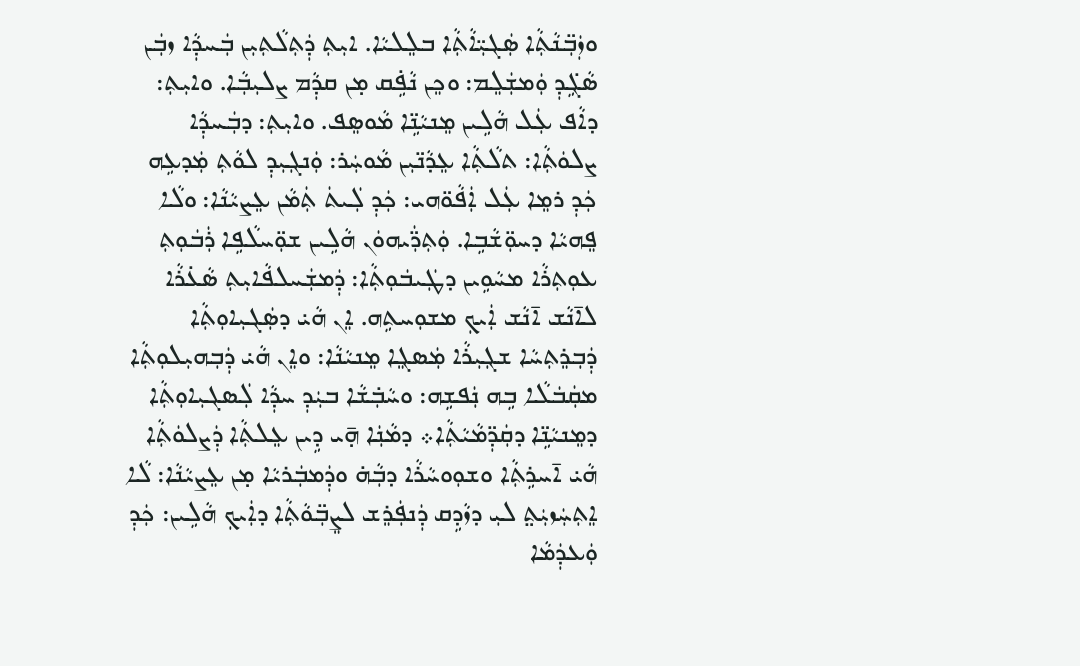ܘܙܲܒܼ̈ܢܵܬܼܵܐ ܤܲܓܝܼ̈ܐܵܬܼܵܐ ܒܠܸܠܝܵܐ. ܐܝܼܬܼ ܕܲܬܼܠܵܬܼܝܼܢ ܒܲܚܕܼܵܐ ܙܒܲܢ ܤܵܓܹ̇ܕܼ ܘܲܡܫܲܠܸܡ: ܘܟܸܢ ܢܵܦܹ̇ܩ ܡ̣ܢ ܩܕܼܵܡ ܨܠܝܼܒܼܵܐ. ܘܐܝܼܬܼ: ܕܐܵܦ ܥܲܠ ܗܵܠܹܝܢ ܡܸܢܝܵܢܹ̈ܐ ܡܵܘܤܸܦ. ܘܐܝܼܬܼ: ܕܒܲܚܕܼܵܐ ܨܠܘܿܬܼܵܐ: ܬܠܵܬܼܵܐ ܥܸܕܵܢ̈ܝܼܢ ܡܵܘܚܲܪ: ܘܲܢܓܼܝܼܕܼ ܠܘܵܬܼ ܡܲܕܥܹܗ ܟܲܕܼ ܪܡܸܐ ܥܲܠ ܐܲܦܵܘ̈ܗܝ: ܟܲܕܼ ܠܲܝܬܿ ܬܲܡܵܢ ܥܸܨܝܵܢܵܐ: ܘܠܵܐ ܦܸܗܝܵܐ ܕܚܘܼ̈ܫܵܒܹܐ. ܘܲܬܼܪ̈ܲܝܗܘܿܢ ܗܵܠܹܝܢ ܫܘܼ̈ܚܠܵܦܹܐ ܪܲܒܿܘܼܬܼ ܥܘܼܬܼܪܵܐ ܡܚܵܘܹܝܢ ܕܛܲܝܒܿܘܼܬܼܵܐ: ܕܲܡܫܲܚܠܦܵܐܝܼܬܼ ܤܵܥ̇ܪܵܐ ܠܐ̄ܢܵܫ ܐ̄ܢܵܫ ܐܲܝܟܼ ܡܫܘܼܚܬܹܗ. ܐܸܢ ܗܵܝ̇ ܕܤܲܓܝܼܐܘܼܬܼܵܐ ܕܲܒܼܪܸܬܼܚܵܐ ܫܓܼܝܼܪܵܐ ܡܲܤܓܸܐ ܡܸܢܝܵܢܵܐ: ܘܐܸܢ ܗܵܝ̇ ܕܲܒܼܗܝܼܠܘܼܬܼܵܐ ܡܩܲܒܿܠܵܐ ܒܹܗ ܢܲܦܫܹܗ: ܘܚܵܒܼ̇ܫܵܐ ܒܝܲܕܼ ܚܕܼܵܐ ܠܲܤܓܝܼܐܘܼܬܼܵܐ ܕܡܸܢܝܵܢܹ̈ܐ ܕܩܲܕܼ̈ܡܵܝܵܬܼܵܐ܀ ܕܡܵܢܲܐ ܗ̣̄ܝ ܕܹܝܢ ܥܸܠܬܼܵܐ ܕܲܨܠܘܿܬܼܵܐ ܗܵܝ̇ ܐ̄ܚܪܹܬܼܵܐ ܘܫܘܼܘܚܵܪܵܐ ܕܒܼܵܗ̇ ܘܕܲܡܒܲܪܝܵܐ ܡ̣ܢ ܥܸܨܝܵܢܵܐ: ܠܵܐ ܐܸܬܼܚܲܙܝܲܬ̤ ܠܝܼ ܕܙܵܕܹܩ ܕܲܢܦܲܪܸܫ ܠܨܸܒܼ̈ܘܵܬܼܵܐ ܕܐܲܝܟܼ ܗܵܠܹܝܢ: ܟܲܕܼ ܘܲܥܕܲܡܵܐ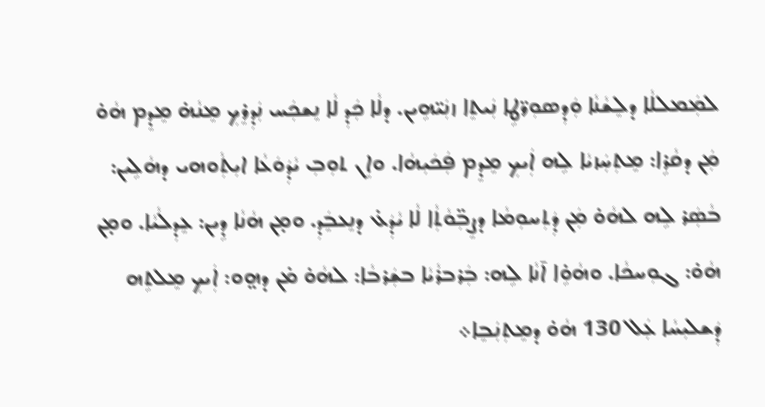ܠܡܲܡܠܠܵܐ ܕܠܸܫܵܢܵܐ ܘܲܕܼܤܘܼܪ̈ܛܹܐ ܢܲܝܬܸܐ ܙܢܲܝ̈ܗܹܝܢ. ܕܠܵܐ ܟܲܕܼ ܠܵܐ ܢܸܫܟܲܚ ܢܲܕܼܪܸܟܼ ܡܸܢܵܗ̇ ܡܸܕܸܡ ܗܵܘ̇ ܡܲܢ ܕܩܵܪܹܐ: ܡܸܬܼܚܲܙܝܵܐ ܠܹܗ ܐܲܝܟܼ ܡܸܕܸܡ ܦܲܟܿܝܼܗܵܐ. ܘܐܸܢ ܬܘܼܒܼ ܝܵܕܲܘܿܥܵܐ ܐܝܼܬܼܵܘܗܝ ܕܗܵܠܹܝܢ: ܒܵܤܲܪ ܠܹܗ ܠܗܵܘ̇ ܡܲܢ ܕܲܬܼܚܘܼܡܵܐ ܕܨܸܒܼ̈ܘܵܬܼܵܐ ܠܵܐ ܝܵܕܲܥ̇ ܕܢܸܥܒܸܿܕܼ. ܘܡ̣ܢ ܗܵܢܵܐ ܕܹܝܢ: ܥܸܕܼܠܵܝܵܐ. ܘܡ̣ܢ ܗܵܘ̇: ܓܘܼܚܟܵܐ. ܘܗܵܘܹ̇ܐ ܐ̄ܢܵܐ ܠܹܗ: ܒܲܪܒܪܵܝܵܐ ܒܫܲܪܒܵܐ: ܠܗܵܘ̇ ܡ̇ܢ ܕܗ̤ܘ: ܐܲܝܟܼ ܡܸܠܬܹܗ ܕܲܫܠܝܼܚܵܐ ܥܲܠ 130 ܗܵܘ̇ ܕܡܸܬܼܢܲܒܸܐ܀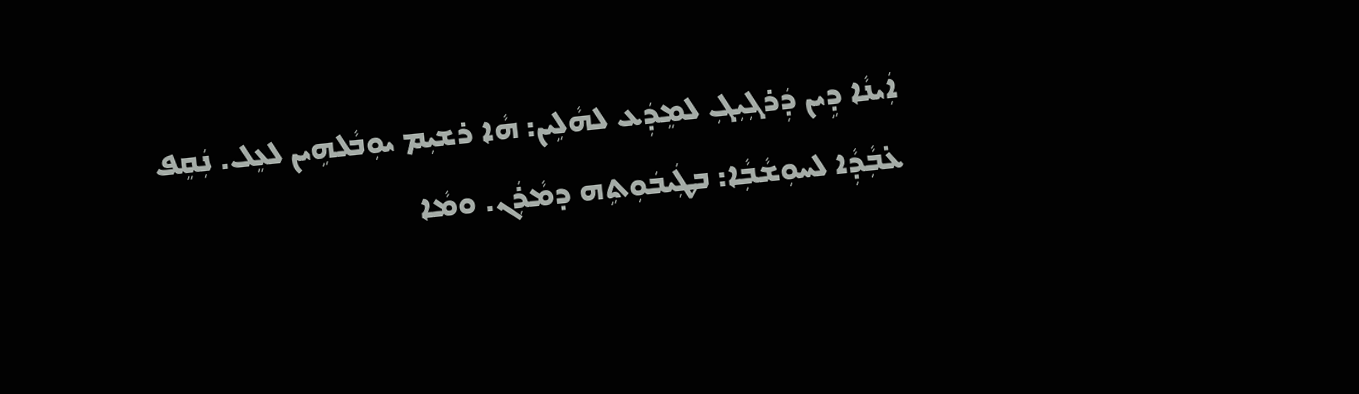ܐܲܝܢܵܐ ܕܹܝܢ ܕܲܪܓܼܝܼܓܼ ܠܡܸܕܲܥ ܠܗܵܠܹܝܢ: ܗܵܐ ܪܫܝܼܡ ܝܘܼܒܵܠܗܹܝܢ ܠܥܸܠ. ܢܲܩܸܦ ܥ̇ܒܼܵܕܼܵܐ ܠܚܘܼܫܵܒܼܵܐ: ܒܛܲܝܒܿܘܼܬܹܗ ܕܡܵܪܲܢ. ܘܡܵܐ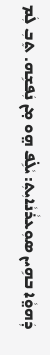ܕܲܗܘ̤ܵܐ ܒܗܹܝܢ ܤܘܼܥܪܵܢܵܐܝܼܬܼ: ܝܵܠܹ̇ܦ ܗ̤ܘ ܡ̣ܢ ܢܲܦܫܹܗ. ܬܸܒܼ ܠܲܡ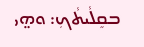ܒܩܸܠܵܝܬܵܟܼ: ܘܗ̤ܝ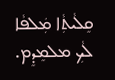ܩܸܠܵܝܬܼܵܐ ܡܲܠܦܵܐ ܠܵܟܼ ܡܠܡܸܕܸܡ.